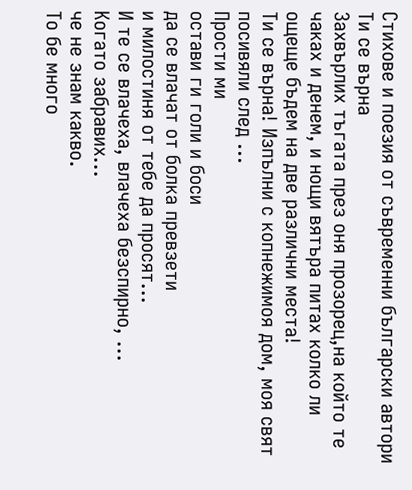Стихове и поезия от съвременни български автори
Ти се върна
Захвърлих тъгата през оня прозорец,на който те чаках и денем, и нощи вятъра питах колко ли ощеще бъдем на две различни места!
Ти се върна! Изпълни с копнежимоя дом, моя свят посивяли след ...
Прости ми
остави ги голи и боси
да се влачат от болка превзети
и милостиня от тебе да просят...
И те се влачеха, влачеха безспирно, ...
Когато забравих...
че не знам какво.
То бе много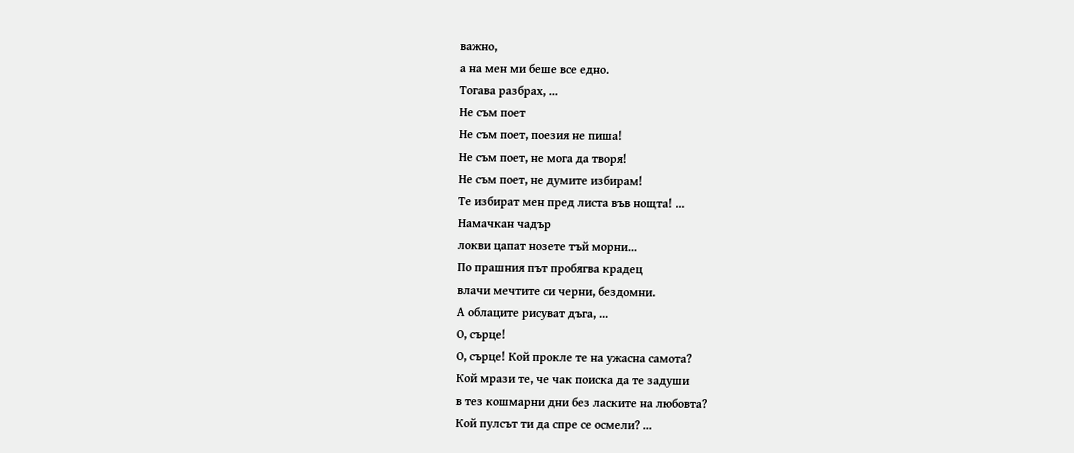важно,
а на мен ми беше все едно.
Тогава разбрах, ...
Не съм поет
Не съм поет, поезия не пиша!
Не съм поет, не мога да творя!
Не съм поет, не думите избирам!
Те избират мен пред листа във нощта! ...
Намачкан чадър
локви цапат нозете тъй морни...
По прашния път пробягва крадец
влачи мечтите си черни, бездомни.
А облаците рисуват дъга, ...
О, сърце!
О, сърце! Кой прокле те на ужасна самота?
Кой мрази те, че чак поиска да те задуши
в тез кошмарни дни без ласките на любовта?
Кой пулсът ти да спре се осмели? ...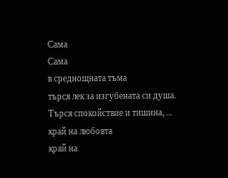Сама
Сама
в среднощната тъма
търся лек за изгубената си душа.
Търся спокойствие и тишина, ...
край на любовта
край на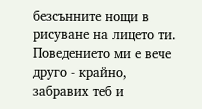безсънните нощи в рисуване на лицето ти.
Поведението ми е вече друго - крайно,
забравих теб и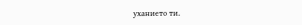уханието ти.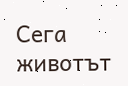Сега животът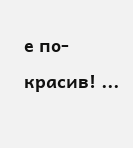е по-красив! ...